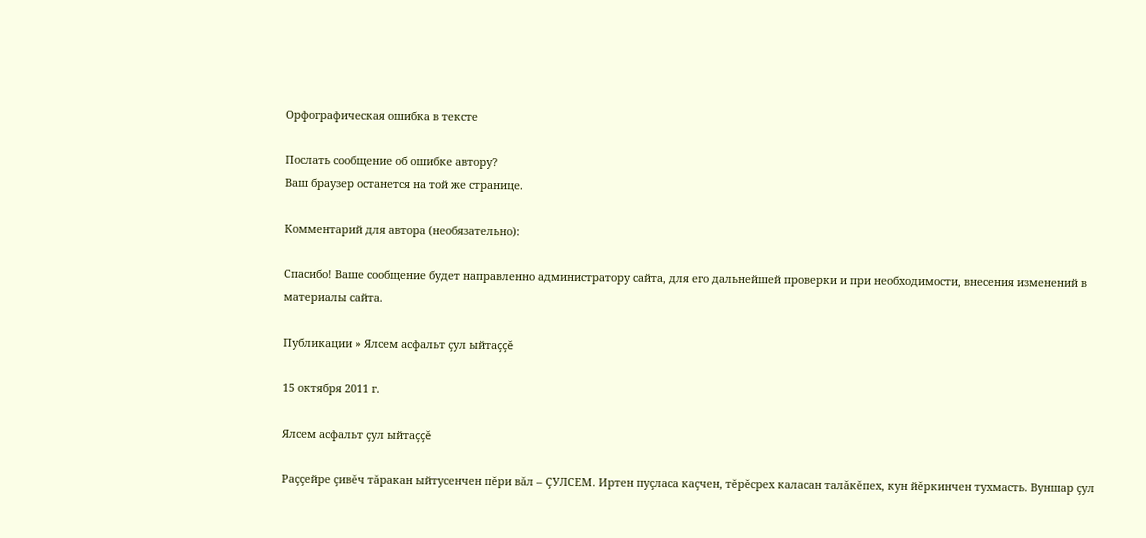Орфографическая ошибка в тексте

Послать сообщение об ошибке автору?
Ваш браузер останется на той же странице.

Комментарий для автора (необязательно):

Спасибо! Ваше сообщение будет направленно администратору сайта, для его дальнейшей проверки и при необходимости, внесения изменений в материалы сайта.

Публикации » Ялсем асфальт çул ыйтаççĕ

15 октября 2011 г.

Ялсем асфальт çул ыйтаççĕ

Раççейре çивĕч тăракан ыйтусенчен пĕри вăл – ÇУЛСЕМ. Иртен пуçласа каçчен, тĕрĕсрех каласан талăкĕпех, кун йĕркинчен тухмасть. Вуншар çул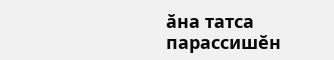ăна татса парассишĕн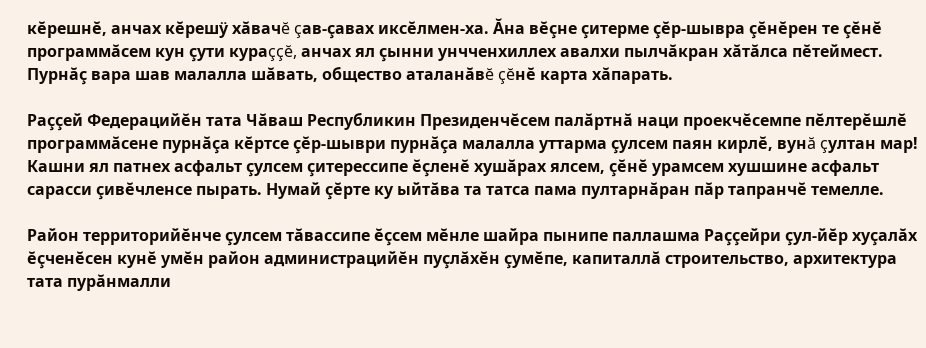кĕрешнĕ, анчах кĕрешÿ хăвачĕ çав-çавах иксĕлмен-ха. Ăна вĕçне çитерме çĕр-шывра çĕнĕрен те çĕнĕ программăсем кун çути кураççĕ, анчах ял çынни унчченхиллех авалхи пылчăкран хăтăлса пĕтеймест. Пурнăç вара шав малалла шăвать, общество аталанăвĕ çĕнĕ карта хăпарать.

Раççей Федерацийĕн тата Чăваш Республикин Президенчĕсем палăртнă наци проекчĕсемпе пĕлтерĕшлĕ программăсене пурнăçа кĕртсе çĕр-шыври пурнăçа малалла уттарма çулсем паян кирлĕ, вунă çултан мар! Кашни ял патнех асфальт çулсем çитерессипе ĕçленĕ хушăрах ялсем, çĕнĕ урамсем хушшине асфальт сарасси çивĕчленсе пырать. Нумай çĕрте ку ыйтăва та татса пама пултарнăран пăр тапранчĕ темелле.

Район территорийĕнче çулсем тăвассипе ĕçсем мĕнле шайра пынипе паллашма Раççейри çул-йĕр хуçалăх ĕçченĕсен кунĕ умĕн район администрацийĕн пуçлăхĕн çумĕпе, капиталлă строительство, архитектура тата пурăнмалли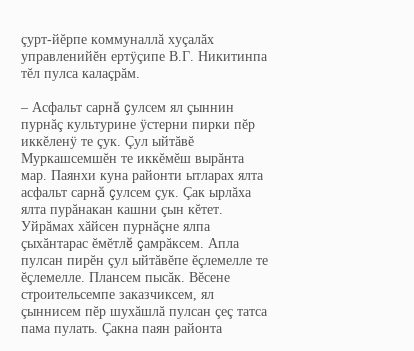çурт-йĕрпе коммуналлă хуçалăх управленийĕн ертÿçипе В.Г. Никитинпа тĕл пулса калаçрăм.

– Асфальт сарнă çулсем ял çыннин пурнăç культурине ÿстерни пирки пĕр иккĕленÿ те çук. Çул ыйтăвĕ Муркашсемшĕн те иккĕмĕш вырăнта мар. Паянхи куна районти ытларах ялта асфальт сарнă çулсем çук. Çак ырлăха ялта пурăнакан кашни çын кĕтет. Уйрăмах хăйсен пурнăçне ялпа çыхăнтарас ĕмĕтлĕ çамрăксем. Апла пулсан пирĕн çул ыйтăвĕпе ĕçлемелле те ĕçлемелле. Плансем пысăк. Вĕсене строительсемпе заказчиксем, ял çыннисем пĕр шухăшлă пулсан çеç татса пама пулать. Çакна паян районта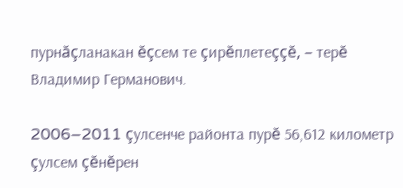пурнăçланакан ĕçсем те çирĕплетеççĕ, – терĕ Владимир Германович.

2006–2011 çулсенче районта пурĕ 56,612 километр çулсем çĕнĕрен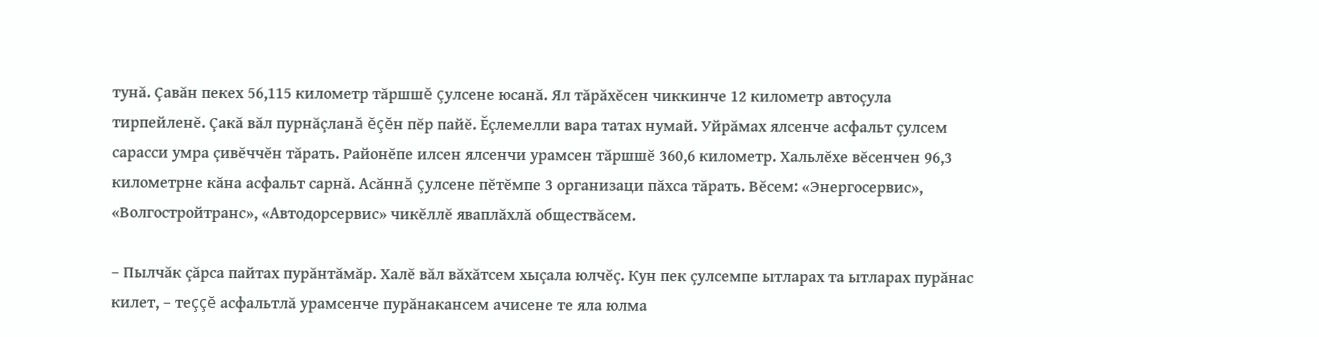тунă. Çавăн пекех 56,115 километр тăршшĕ çулсене юсанă. Ял тăрăхĕсен чиккинче 12 километр автоçула тирпейленĕ. Çакă вăл пурнăçланă ĕçĕн пĕр пайĕ. Ĕçлемелли вара татах нумай. Уйрăмах ялсенче асфальт çулсем сарасси умра çивĕччĕн тăрать. Районĕпе илсен ялсенчи урамсен тăршшĕ 360,6 километр. Хальлĕхе вĕсенчен 96,3 километрне кăна асфальт сарнă. Асăннă çулсене пĕтĕмпе 3 организаци пăхса тăрать. Вĕсем: «Энергосервис», «Волгостройтранс», «Автодорсервис» чикĕллĕ яваплăхлă обществăсем.

– Пылчăк çăрса пайтах пурăнтăмăр. Халĕ вăл вăхăтсем хыçала юлчĕç. Кун пек çулсемпе ытларах та ытларах пурăнас килет, – теççĕ асфальтлă урамсенче пурăнакансем ачисене те яла юлма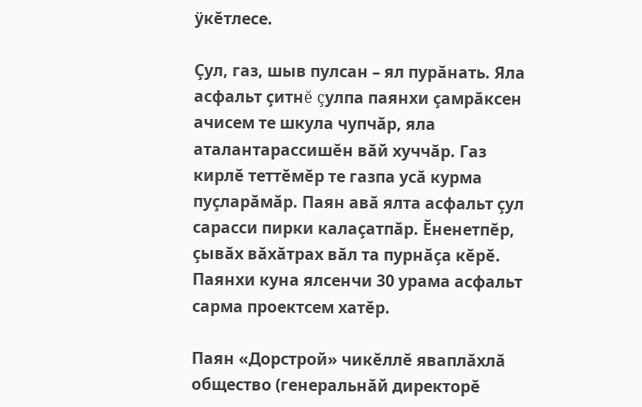ÿкĕтлесе.

Çул, газ, шыв пулсан – ял пурăнать. Яла асфальт çитнĕ çулпа паянхи çамрăксен ачисем те шкула чупчăр, яла аталантарассишĕн вăй хуччăр. Газ кирлĕ теттĕмĕр те газпа усă курма пуçларăмăр. Паян авă ялта асфальт çул сарасси пирки калаçатпăр. Ĕненетпĕр, çывăх вăхăтрах вăл та пурнăçа кĕрĕ. Паянхи куна ялсенчи 30 урама асфальт сарма проектсем хатĕр.

Паян «Дорстрой» чикĕллĕ яваплăхлă общество (генеральнăй директорĕ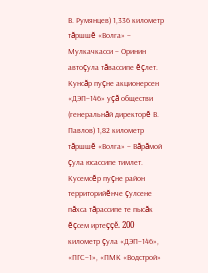В. Румянцев) 1,336 километр тăршшĕ «Волга» – Мулкачкасси – Оринин автоçула тăвассипе ĕçлет. Кунсăр пуçне акционерсен «ДЭП–146» уçă обществи (генеральнăй директорĕ В. Павлов) 1,82 километр тăршшĕ «Волга» – Вăрăмой çула юсассипе тимлет. Кусемсĕр пуçне район территорийĕнче çулсене пăхса тăрассипе те пысăк ĕçсем иртеççĕ. 200 километр çула «ДЭП–146», «ПГС–1», «ПМК «Водстрой»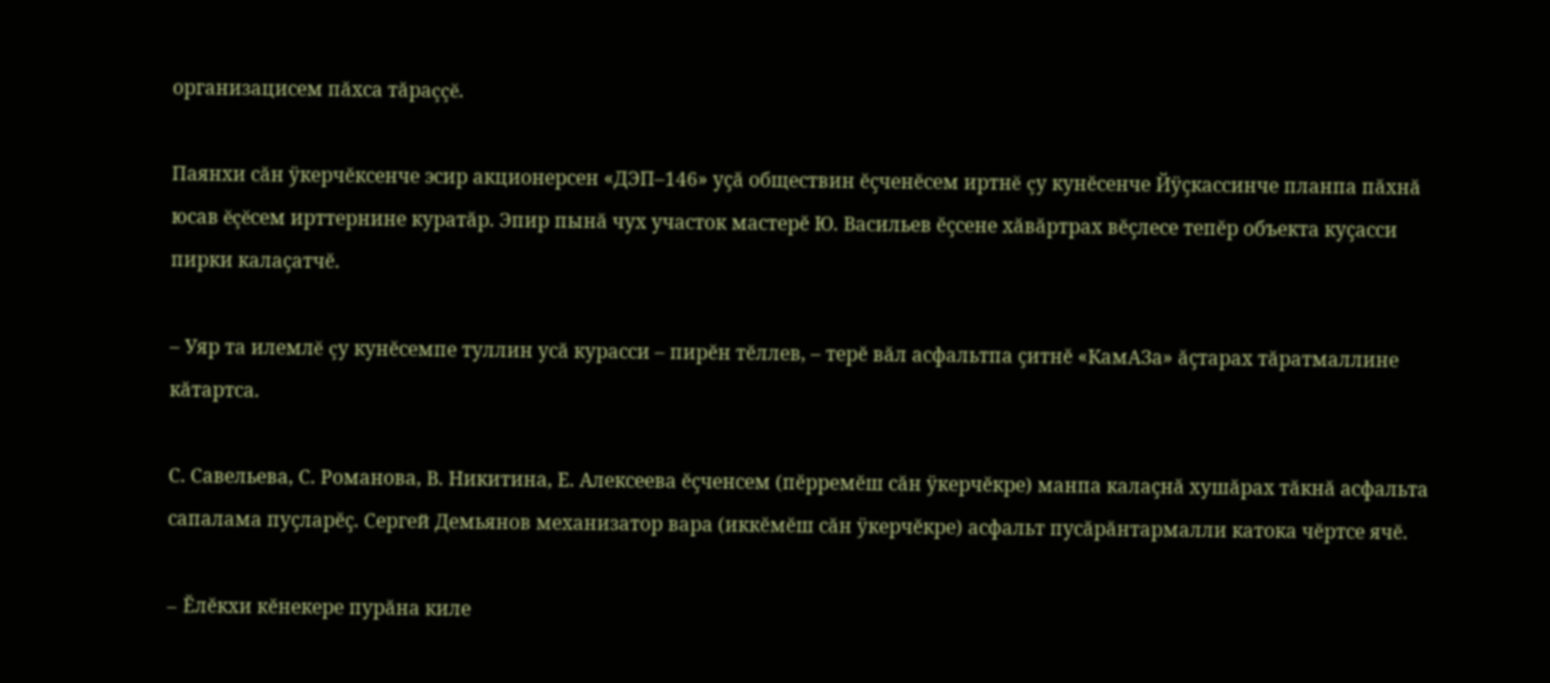организацисем пăхса тăраççĕ.

Паянхи сăн ÿкерчĕксенче эсир акционерсен «ДЭП–146» уçă обществин ĕçченĕсем иртнĕ çу кунĕсенче Йÿçкассинче планпа пăхнă юсав ĕçĕсем ирттернине куратăр. Эпир пынă чух участок мастерĕ Ю. Васильев ĕçсене хăвăртрах вĕçлесе тепĕр объекта куçасси пирки калаçатчĕ.

– Уяр та илемлĕ çу кунĕсемпе туллин усă курасси – пирĕн тĕллев, – терĕ вăл асфальтпа çитнĕ «КамАЗа» ăçтарах тăратмаллине кăтартса.

С. Савельева, С. Романова, В. Никитина, Е. Алексеева ĕçченсем (пĕрремĕш сăн ÿкерчĕкре) манпа калаçнă хушăрах тăкнă асфальта сапалама пуçларĕç. Сергей Демьянов механизатор вара (иккĕмĕш сăн ÿкерчĕкре) асфальт пусăрăнтармалли катока чĕртсе ячĕ.

– Ĕлĕкхи кĕнекере пурăна киле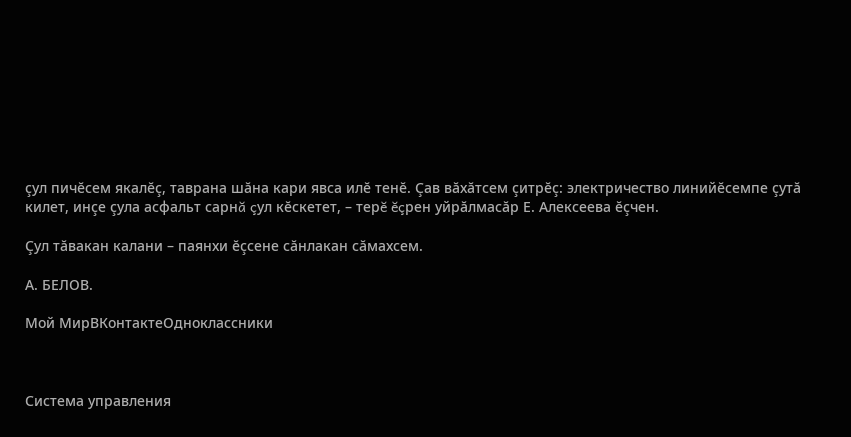çул пичĕсем якалĕç, таврана шăна кари явса илĕ тенĕ. Çав вăхăтсем çитрĕç: электричество линийĕсемпе çутă килет, инçе çула асфальт сарнă çул кĕскетет, – терĕ ĕçрен уйрăлмасăр Е. Алексеева ĕçчен.

Çул тăвакан калани – паянхи ĕçсене сăнлакан сăмахсем.

А. БЕЛОВ.

Мой МирВКонтактеОдноклассники



Система управления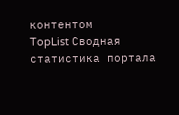контентом
TopList Сводная статистика портала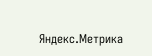Яндекс.Метрика